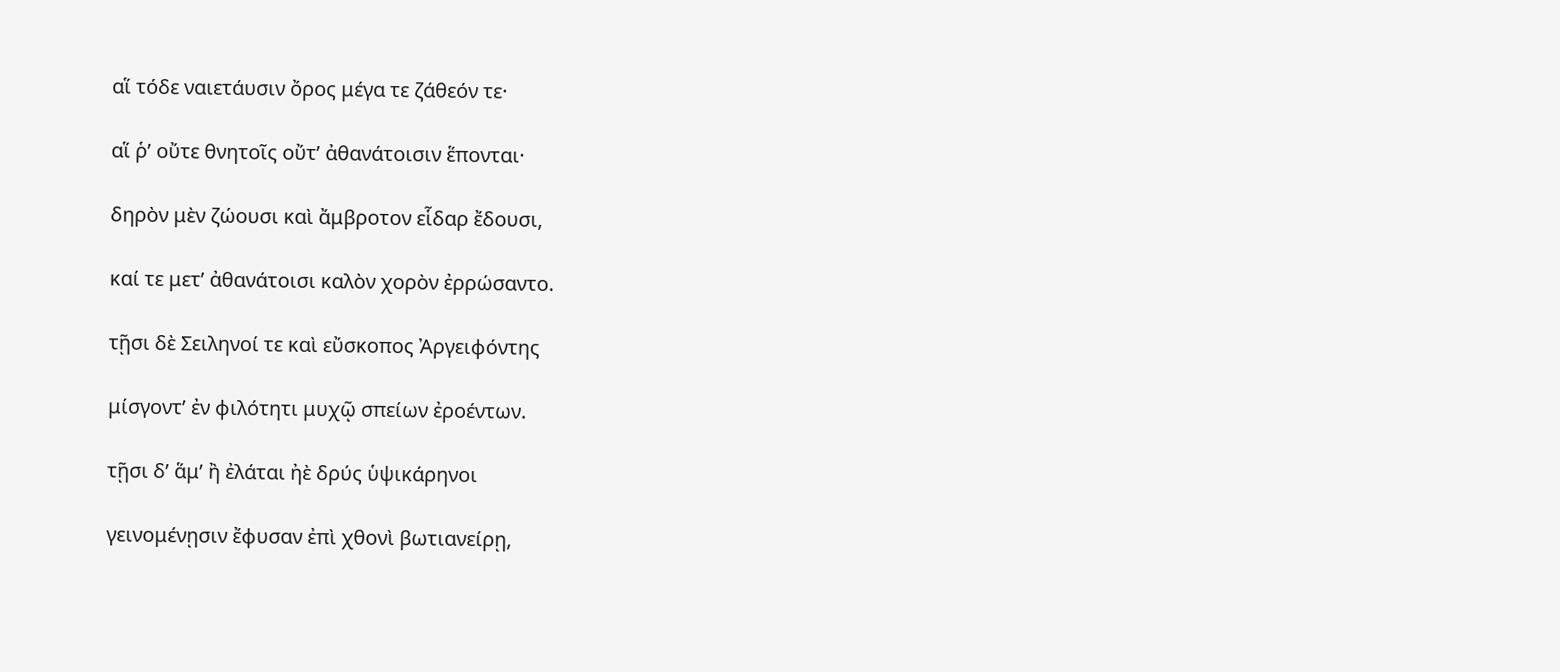αἵ τόδε ναιετάυσιν ὄρος μέγα τε ζάθεόν τε·

αἵ ῥ’ οὔτε θνητοῖς οὔτ’ ἀθανάτοισιν ἕπονται·

δηρὸν μὲν ζώουσι καὶ ἄμβροτον εἷδαρ ἔδουσι,

καί τε μετ’ ἀθανάτοισι καλὸν χορὸν ἐρρώσαντο.

τῇσι δὲ Σειληνοί τε καὶ εὔσκοπος Ἀργειφόντης

μίσγοντ’ ἐν φιλότητι μυχῷ σπείων ἐροέντων.

τῇσι δ’ ἅμ’ ἢ ἐλάται ἠὲ δρύς ὑψικάρηνοι

γεινομένῃσιν ἔφυσαν ἐπὶ χθονὶ βωτιανείρῃ,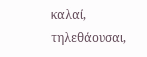καλαί, τηλεθάουσαι,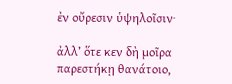ἐν οὔρεσιν ὑψηλοῖσιν·

ἀλλ’ ὅτε κεν δὴ μοῖρα παρεστήκῃ θανάτοιο,